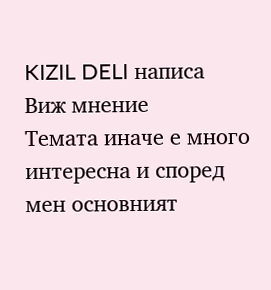KIZIL DELI написа
Виж мнение
Темата иначе е много интересна и според мен основният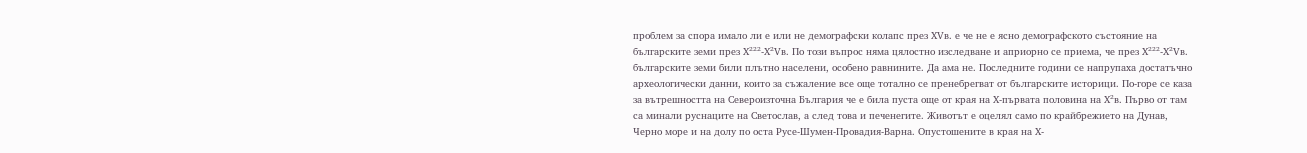проблем за спора имало ли е или не демографски колапс през ХVв. е че не е ясно демографското състояние на българските земи през Х²²²-Х²Vв. По този въпрос няма цялостно изследване и априорно се приема, че през Х²²²-Х²Vв. българските земи били плътно населени, особено равнините. Да ама не. Последните години се напрупаха достатъчно археологически данни, които за съжаление все още тотално се пренебрегват от българските историци. По-горе се каза за вътрешността на Североизточна България че е била пуста още от края на Х-първата половина на Х²в. Първо от там са минали руснаците на Светослав, а след това и печенегите. Животът е оцелял само по крайбрежието на Дунав, Черно море и на долу по оста Русе-Шумен-Провадия-Варна. Опустошените в края на Х-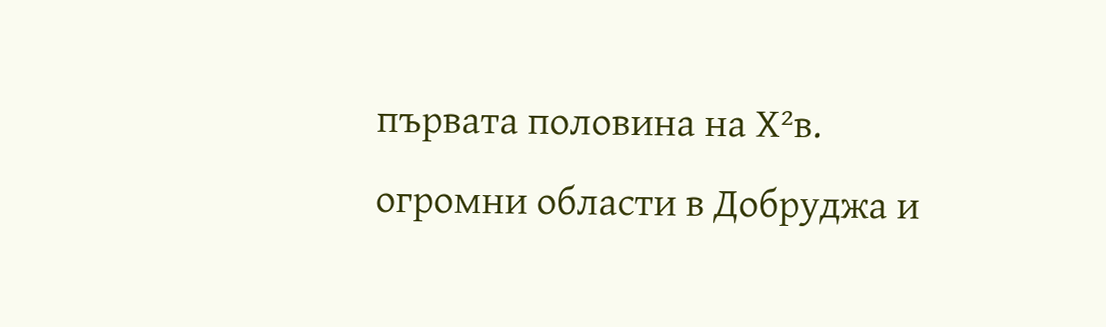първата половина на Х²в. огромни области в Добруджа и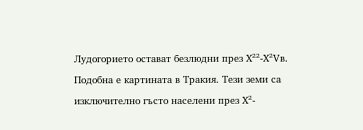Лудогорието остават безлюдни през Х²²-Х²Vв. Подобна е картината в Тракия. Тези земи са изключително гъсто населени през Х²-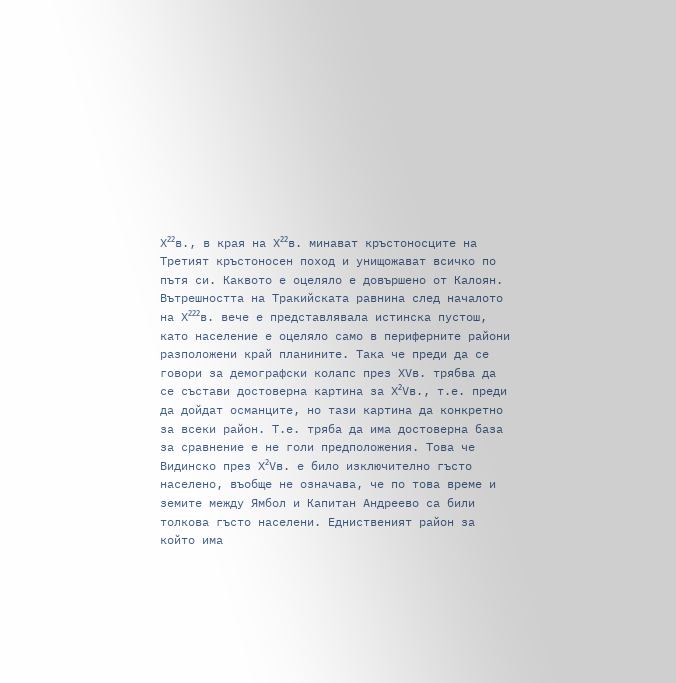Х²²в., в края на Х²²в. минават кръстоносците на Третият кръстоносен поход и унищожават всичко по пътя си. Каквото е оцеляло е довършено от Калоян. Вътрешността на Тракийската равнина след началото на Х²²²в. вече е представлявала истинска пустош, като население е оцеляло само в периферните райони разположени край планините. Така че преди да се говори за демографски колапс през ХVв. трябва да се състави достоверна картина за Х²Vв., т.е. преди да дойдат османците, но тази картина да конкретно за всеки район. Т.е. тряба да има достоверна база за сравнение е не голи предположения. Това че Видинско през Х²Vв. е било изключително гъсто населено, въобще не означава, че по това време и земите между Ямбол и Капитан Андреево са били толкова гъсто населени. Едниственият район за който има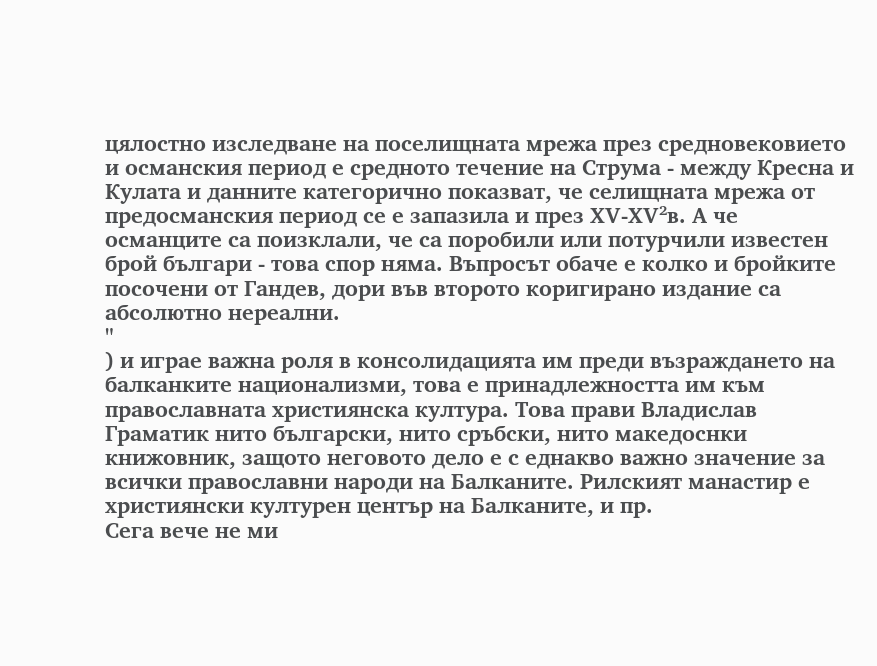цялостно изследване на поселищната мрежа през средновековието и османския период е средното течение на Струма - между Кресна и Кулата и данните категорично показват, че селищната мрежа от предосманския период се е запазила и през ХV-ХV²в. А че османците са поизклали, че са поробили или потурчили известен брой българи - това спор няма. Въпросът обаче е колко и бройките посочени от Гандев, дори във второто коригирано издание са абсолютно нереални.
"
) и играе важна роля в консолидацията им преди възраждането на балканките национализми, това е принадлежността им към православната християнска култура. Това прави Владислав Граматик нито български, нито сръбски, нито македоснки
книжовник, защото неговото дело е с еднакво важно значение за всички православни народи на Балканите. Рилският манастир е християнски културен център на Балканите, и пр.
Сега вече не ми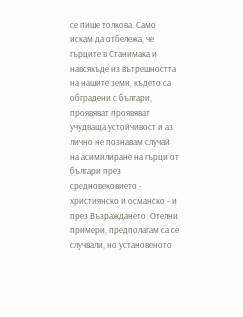се пише толкова. Само искам да отбележа, че гърците в Станимака и навсякъде из вътрешността на нашите земи, където са обградени с българи, проявяват проявяват учудваща устойчивост и аз лично не познавам случай на асимилиране на гърци от българи през средновековието - християнско и османско - и през Възраждането. Отелни примери, предполагам са се случвали, но установеното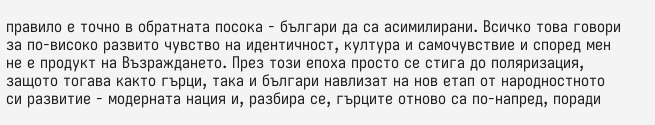правило е точно в обратната посока - българи да са асимилирани. Всичко това говори за по-високо развито чувство на идентичност, култура и самочувствие и според мен не е продукт на Възраждането. През този епоха просто се стига до поляризация, защото тогава както гърци, така и българи навлизат на нов етап от народностното си развитие - модерната нация и, разбира се, гърците отново са по-напред, поради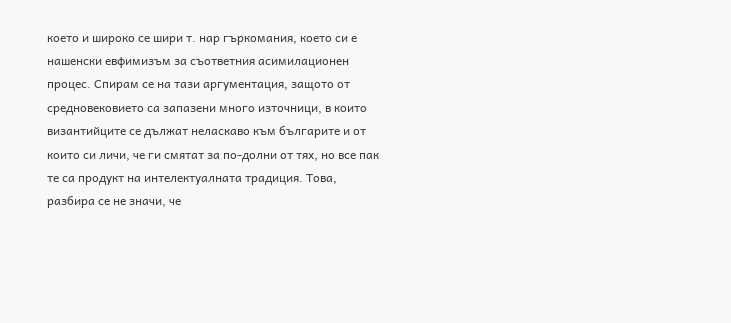което и широко се шири т. нар гъркомания, което си е нашенски евфимизъм за съответния асимилационен процес. Спирам се на тази аргументация, защото от средновековието са запазени много източници, в които византийците се дължат неласкаво към българите и от които си личи, че ги смятат за по-долни от тях, но все пак те са продукт на интелектуалната традиция. Това, разбира се не значи, че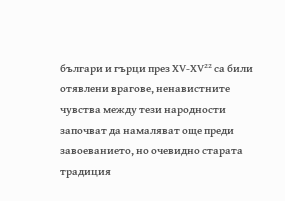българи и гърци през ХV-ХV²² са били отявлени врагове, ненавистните чувства между тези народности започват да намаляват още преди завоеванието, но очевидно старата традиция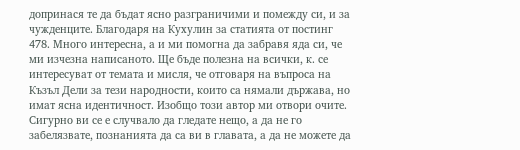допринася те да бъдат ясно разграничими и помежду си, и за чужденците. Благодаря на Кухулин за статията от постинг 478. Много интересна, а и ми помогна да забравя яда си, че ми изчезна написаното. Ще бъде полезна на всички, к. се интересуват от темата и мисля, че отговаря на въпроса на Къзъл Дели за тези народности, които са нямали държава, но имат ясна идентичност. Изобщо този автор ми отвори очите. Сигурно ви се е случвало да гледате нещо, а да не го забелязвате, познанията да са ви в главата, а да не можете да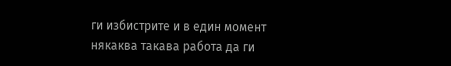ги избистрите и в един момент някаква такава работа да ги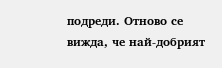подреди. Отново се вижда, че най-добрият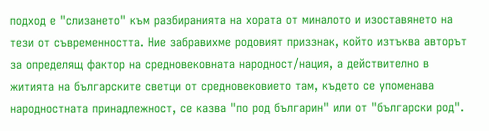подход е "слизането" към разбиранията на хората от миналото и изоставянето на тези от съвременността. Ние забравихме родовият приззнак, който изтъква авторът за определящ фактор на средновековната народност/нация, а действително в житията на българските светци от средновековието там, където се упоменава народностната принадлежност, се казва "по род българин" или от "български род".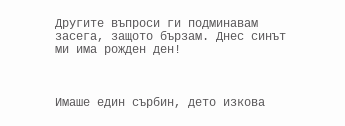Другите въпроси ги подминавам засега, защото бързам. Днес синът ми има рожден ден!



Имаше един сърбин, дето изкова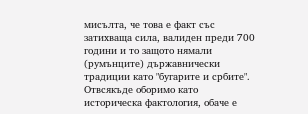мисълта, че това е факт със затихваща сила, валиден преди 700 години и то защото нямали (румънците) държавнически традиции като "бугарите и србите". Отвсякъде оборимо като историческа фактология, обаче е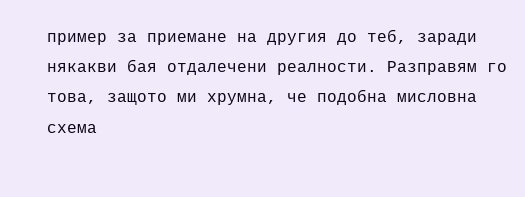пример за приемане на другия до теб, заради някакви бая отдалечени реалности. Разправям го това, защото ми хрумна, че подобна мисловна схема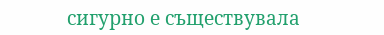сигурно е съществувала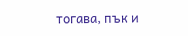тогава, пък и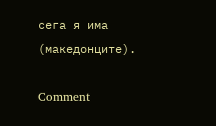сега я има (македонците).

Comment